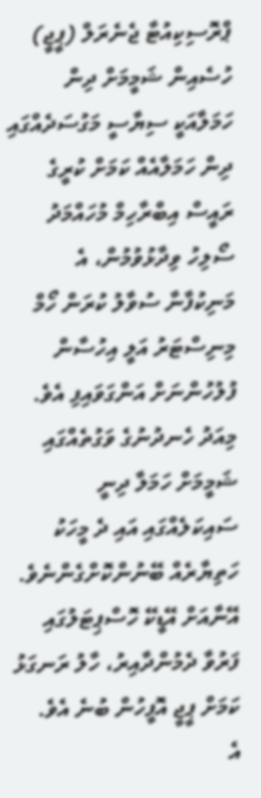ޕްރޮސިކިއުޓާ ޖެނެރަލް (ޕީޖީ) ހުސެއިން ޝަމީމަށް ދިން ހަމަލާއަކީ ސިޔާސީ މަގުސަދެއްގައި ދިން ހަމަލާއެއް ކަމަށް ކުރީގެ ރައީސް އިބްރާހިމް މުހައްމަދު ސޯލިހު ވިދާޅުވުމުން، އެ މަނިކުފާނާ ސުވާލު ކުރަން ހޯމް މިނިސްޓަރު އަލީ އިހުސާން ފުލުހުންނަށް އަންގަވައިފި އެވެ.
މިއަދު ހެނދުނުގެ ވަގުތެއްގައި ޝަމީމަށް ހަމަލާ ދިނީ ސައިކަލެއްގައި އައި ދެ މީހަކު ހަތިޔާރެއް ބޭނުންކޮށްގެންނެވެ. އޭނާއަށް އޭޑީކޭ ހޮސްޕިޓަލުގައި ފަރުވާ ދެމުންދާއިރު، ހާލު ރަނގަޅު ކަމަށް ޕީޖީ އޮފީހުން ބުނެ އެވެ.
އެ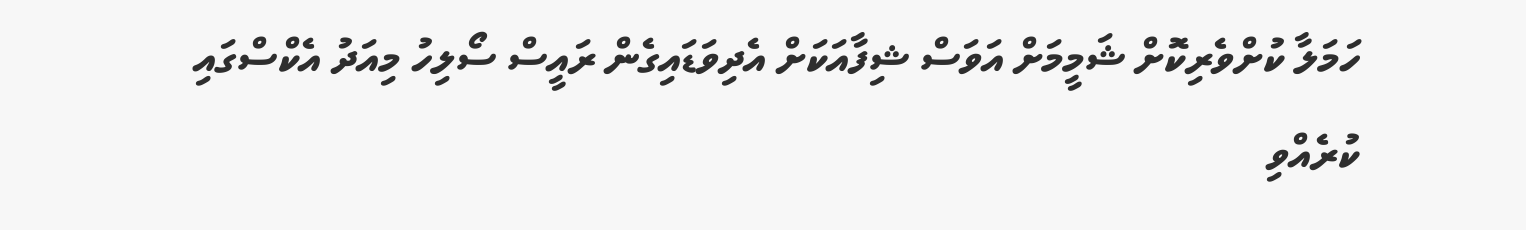ހަމަލާ ކުށްވެރިކޮށް ޝަމީމަށް އަވަސް ޝިފާއަކަށް އެދިވަޑައިގެން ރައީސް ސޯލިހު މިއަދު އެކްސްގައި ކުރެއްވި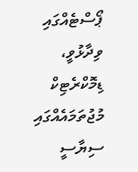ޕޯސްޓެއްގައި ވިދާޅުވީ، ޑިމޮކްރެޓިކް މުޖުތަމައެއްގައި ސިޔާސީ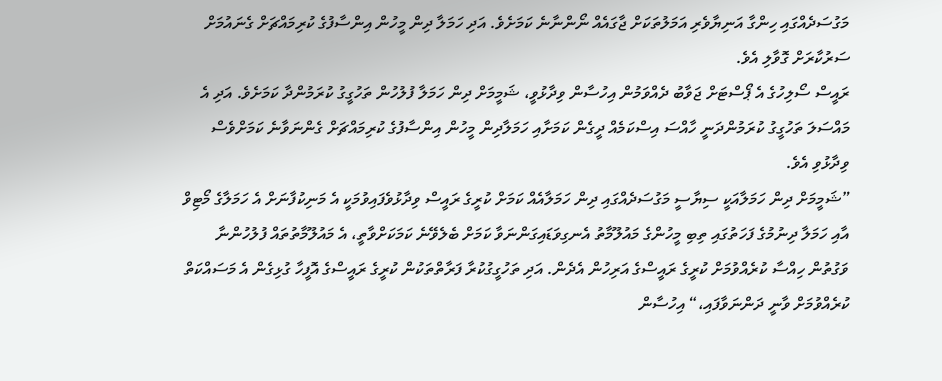މަގުސަދެއްގައި ހިންގާ އަނިޔާވެރި އަމަލުތަކަށް ޖާގައެއް ނޯންނާނެ ކަމަށެވެ. އަދި ހަމަލާ ދިން މީހުން އިންސާފުގެ ކުރިމައްޗަށް ގެނައުމަށް ސަރުކާރަށް ގޮވާލި އެވެ.
ރައީސް ސޯލިހުގެ އެ ޕޯސްޓަށް ޖަވާބު ދެއްވަމުން އިހުސާން ވިދާޅުވީ، ޝަމީމަށް ދިން ހަމަލާ ފުލުހުން ތަހުގީގު ކުރަމުންދާ ކަމަށެވެ. އަދި އެ މައްސަލަ ތަހުގީގު ކުރަމުންދަނީ ހާއްސަ އިސްކަމެއް ދީގެން ކަމަށާއި ހަމަލާދިން މީހުން އިންސާފުގެ ކުރިމައްޗަށް ގެންނަވާނެ ކަމަށްވެސް ވިދާޅުވި އެވެ.
”ޝަމީމަށް ދިން ހަމަލާއަކީ ސިޔާސީ މަގުސަދެއްގައި ދިން ހަމަލާއެއް ކަމަށް ކުރީގެ ރައީސް ވިދާޅުވެފައިވުމަކީ އެ މަނިކުފާނަށް އެ ހަމަލާގެ މޯޓިވް އާއި ހަމަލާ ދިނުމުގެ ފަހަތުގައި ތިބި މީހުންގެ މައުލޫމާތު އެނގިވަޑައިގަންނަވާ ކަމަށް ބެލެވޭނެ ކަމަކަށްވާތީ، އެ މައުލޫމާތުތައް ފުލުހުންނާ ވަގުތުން ހިއްސާ ކުރެއްވުމަށް ކުރީގެ ރައީސްގެ އަރިހުން އެދެން. އަދި ތަހުގީގުކުރާ ފަރާތްތަކުން ކުރީގެ ރައީސްގެ އޮފީހާ ގުޅިގެން އެ މަސައްކަތް ކުރެއްވުމަށް ވާނީ ދަންނަވާފައި،“ އިހުސާން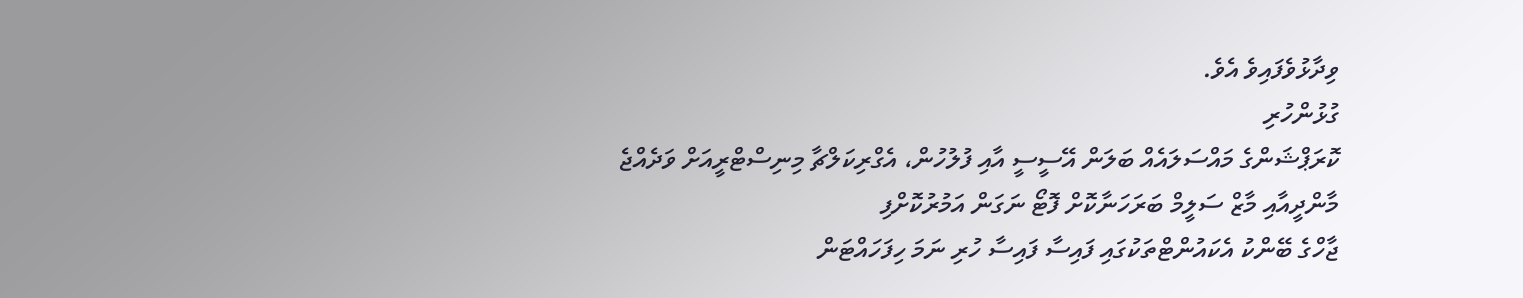ވިދާޅުވެފައިވެ އެވެ.
ގުޅުންހުރި
ކޮރަޕްޝަންގެ މައްސަލައެއް ބަލަން އޭސީސީ އާއި ފުލުހުން، އެގްރިކަލްޗާ މިނިސްޓްރީއަށް ވަދެއްޖެ
މާންދީއާއި މާޒް ސަލީމް ބަރަހަނާކޮށް ފޮޓޯ ނަގަން އަމުރުކޮށްފި
ޖާހްގެ ބޭންކު އެކައުންޓްތަކުގައި ފައިސާ ފައިސާ ހުރި ނަމަ ހިފަހައްޓަން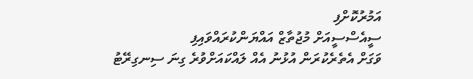އަމުރުކޮށްފި
ސީއެސްސީއަށް މުޖުތާޒް އައްޔަންކުރައްވައިފި
ވަގަށް އެތެރެކުރަން އުޅުނު އެއް ލައްކައަށްވުރެ ގިނަ ސިނގިރޭޓު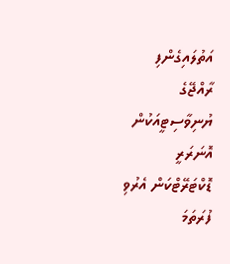އަތުލައިގެންފި
ރާއްޖޭގެ ޔުނިވާސިޓީއަކުން އޮނަރަރީ ޑޮކްޓަރޭޓްކަން އެރުވި ފުރަތަމަ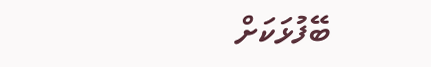ބޭފުޅަކަށް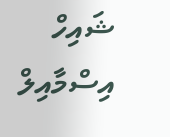ޝައިހް އިސްމާއިލް